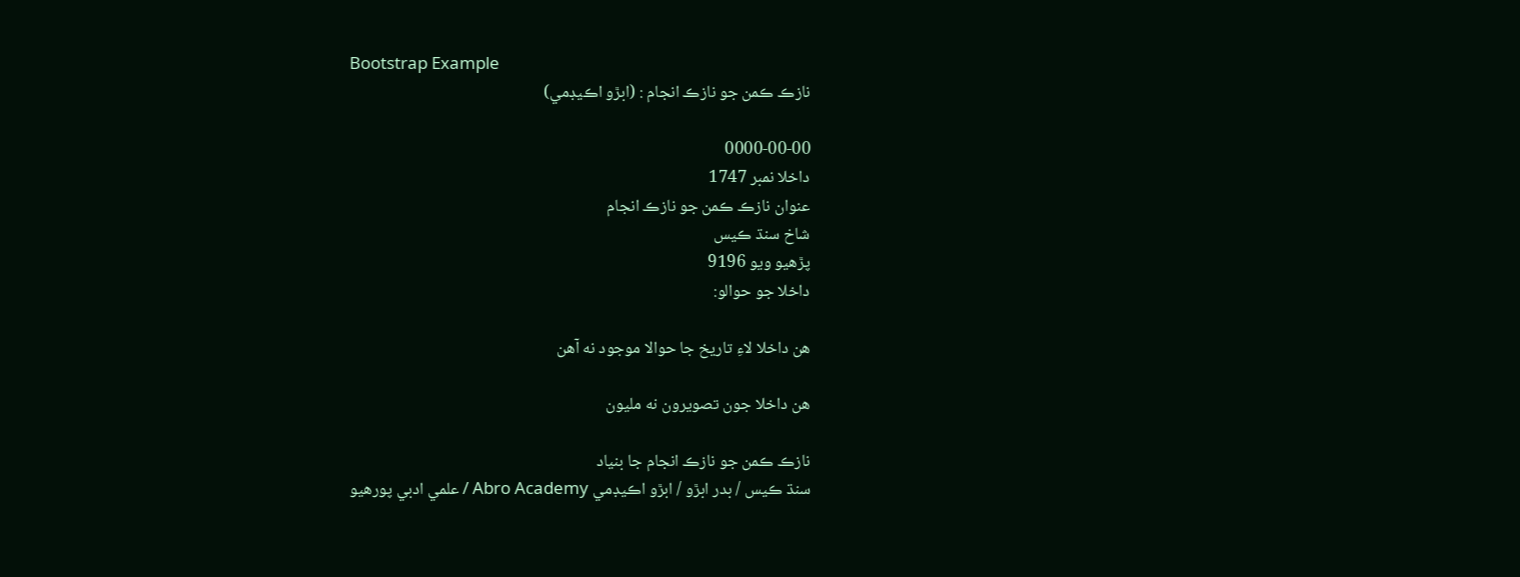Bootstrap Example
نازڪ ڪمن جو نازڪ انجام : (ابڙو اڪيڊمي)

0000-00-00
داخلا نمبر 1747
عنوان نازڪ ڪمن جو نازڪ انجام
شاخ سنڌ ڪيس
پڙهيو ويو 9196
داخلا جو حوالو:

هن داخلا لاءِ تاريخ جا حوالا موجود نه آهن

هن داخلا جون تصويرون نه مليون

نازڪ ڪمن جو نازڪ انجام جا بنياد
سنڌ ڪيس / بدر ابڙو / ابڙو اڪيڊمي Abro Academy / علمي ادبي پورهيو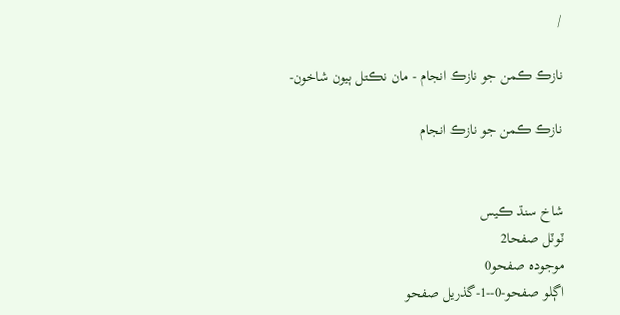/

نازڪ ڪمن جو نازڪ انجام - مان نڪتل ٻيون شاخون-

نازڪ ڪمن جو نازڪ انجام


شاخ سنڌ ڪيس
ٽوٽل صفحا2
موجودہ صفحو0
اڳلو صفحو-0--1-گذريل صفحو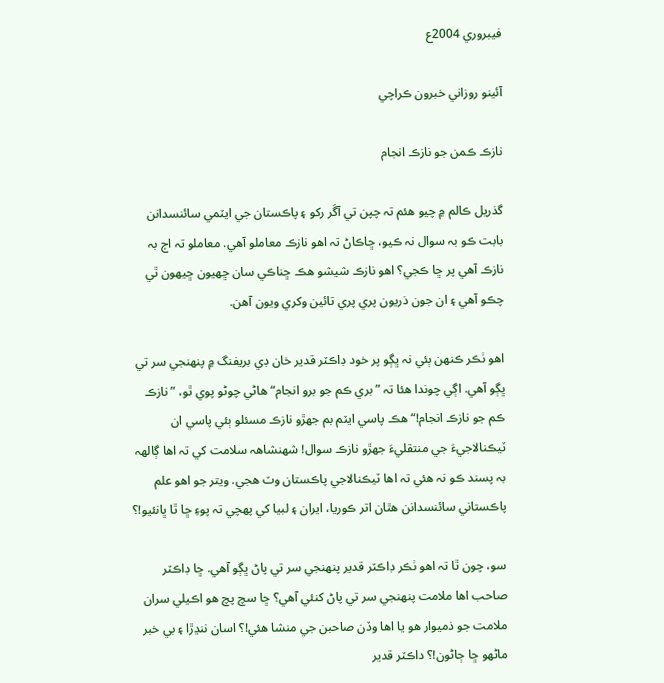فيبروري 2004ع

آئينو روزاني خبرون ڪراچي

نازڪ ڪمن جو نازڪ انجام

گذريل ڪالم ۾ چيو هئم تہ چپن تي آڱر رکو ۽ پاڪستان جي ايٽمي سائنسدانن بابت ڪو بہ سوال نہ ڪيو، ڇاڪاڻ تہ اهو نازڪ معاملو آهي. معاملو تہ اڄ بہ نازڪ آهي پر ڇا ڪجي؟ اهو نازڪ شيشو هڪ ڇناڪي سان ڇهيون ڇيھون ٿي چڪو آهي ۽ ان جون ذريون پري پري تائين وکري ويون آهن.

اهو ٺڪر ڪنھن ٻئي نہ ڀڳو پر خود ڊاڪٽر قدير خان ڊي بريفنگ ۾ پنھنجي سر تي ڀڳو آهي. اڳي چوندا هئا تہ ”بري ڪم جو برو انجام“ هاڻي چوڻو پوي ٿو، ”نازڪ ڪم جو نازڪ انجام!“ هڪ پاسي ايٽم بم جھڙو نازڪ مسئلو ٻئي پاسي ان ٽيڪنالاجيءَ جي منتقليءَ جھڙو نازڪ سوال! شهنشاھہ سلامت کي تہ اها ڳالھہ بہ پسند ڪو نہ هئي تہ اها ٽيڪنالاجي پاڪستان وٽ هجي. ويتر جو اهو علم پاڪستاني سائنسدانن هٿان اتر ڪوريا، ايران ۽ لبيا کي پھچي تہ پوءِ ڇا ٿا ڀانئيو!؟

سو، چون ٿا تہ اهو ٺڪر ڊاڪٽر قدير پنھنجي سر تي پاڻ ڀڳو آهي. ڇا ڊاڪٽر صاحب اها ملامت پنھنجي سر تي پاڻ کنئي آهي؟ ڇا سچ پچ هو اڪيلي سران ملامت جو ذميوار هو يا اها وڏن صاحبن جي منشا هئي!؟ اسان ننڍڙا ۽ بي خبر ماڻهو ڇا ڄاڻون!؟ داڪٽر قدير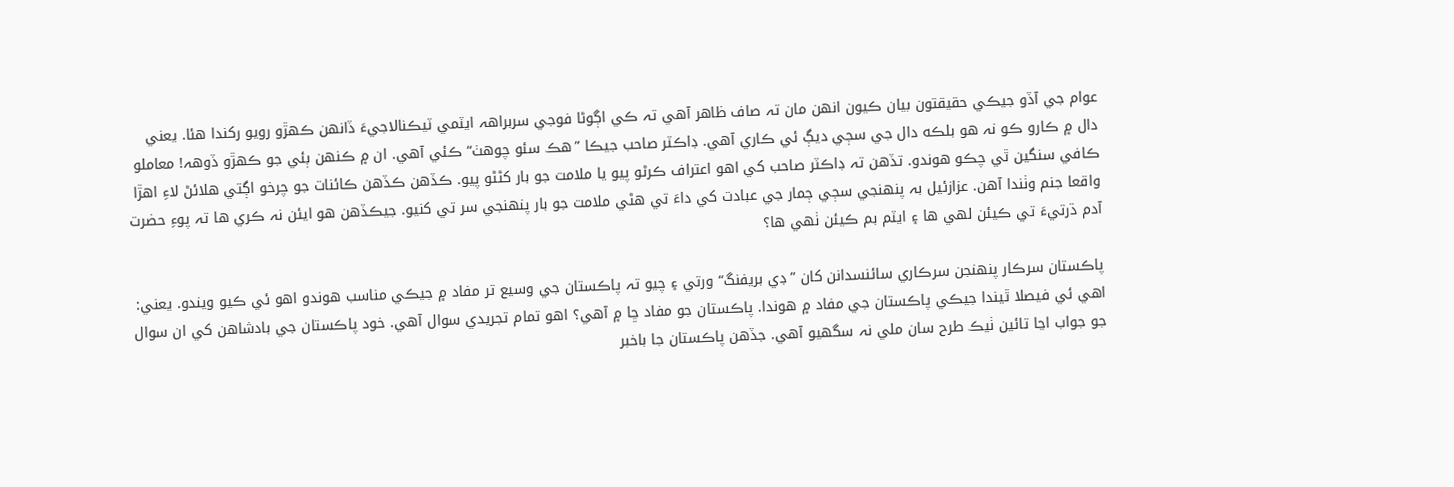عوام جي آڏو جيڪي حقيقتون بيان ڪيون انھن مان تہ صاف ظاهر آهي تہ ڪي اڳوڻا فوجي سربراھہ ايٽمي ٽيڪنالاجيءَ ڏانھن ڪھڙو رويو رکندا هئا. يعني دال ۾ ڪارو ڪو نہ هو بلڪه دال جي سڄي ديڳ ئي ڪاري آهي. ڊاڪٽر صاحب جيڪا ”هڪ سئو چوهٺ“ ڪئي آهي. ان ۾ ڪنھن ٻئي جو ڪھڙو ڏوھہ! معاملو ڪافي سنگين ٿي چڪو هوندو. تڏهن تہ ڊاڪٽر صاحب کي اهو اعتراف ڪرڻو پيو يا ملامت جو بار کڻڻو پيو. ڪڏهن ڪڏهن ڪائنات جو چرخو اڳتي هلائڻ لاءِ اهڙا واقعا جنم وٺندا آهن. عزازئيل بہ پنھنجي سڄي ڄمار جي عبادت کي داءَ تي هڻي ملامت جو بار پنھنجي سر تي کنيو. جيڪڏهن هو ايئن نہ ڪري ها تہ پوءِ حضرت آدم ڌرتيءَ تي ڪيئن لهي ها ۽ ايٽم بم ڪيئن ٺھي ها؟

پاڪستان سرڪار پنھنجن سرڪاري سائنسدانن کان ”ڊي بريفنگ“ ورتي ۽ چيو تہ پاڪستان جي وسيع تر مفاد ۾ جيڪي مناسب هوندو اهو ئي ڪيو ويندو. يعني: اهي ئي فيصلا ٿيندا جيڪي پاڪستان جي مفاد ۾ هوندا. پاڪستان جو مفاد ڇا ۾ آهي؟ اهو تمام تجريدي سوال آهي. خود پاڪستان جي بادشاهن کي ان سوال جو جواب اڃا تائين ٺيڪ طرح سان ملي نہ سگهيو آهي. جڏهن پاڪستان جا باخبر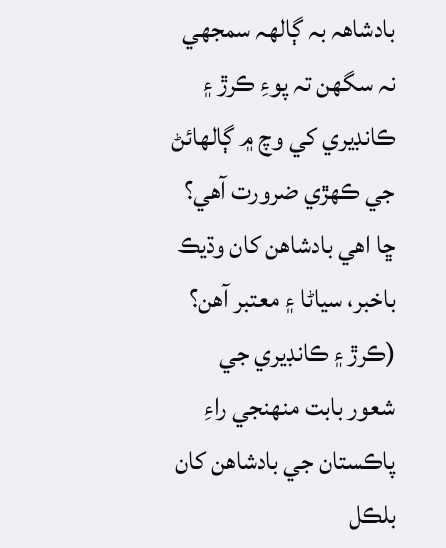بادشاھہ بہ ڳالھہ سمجهي نہ سگهن تہ پوءِ ڪرڙ ۽ ڪانڊيري کي وچ ۾ ڳالهائڻ جي ڪھڙي ضرورت آهي؟ ڇا اهي بادشاهن کان وڌيڪ باخبر، سياڻا ۽ معتبر آهن؟ (ڪرڙ ۽ ڪانڊيري جي شعور بابت منھنجي راءِ پاڪستان جي بادشاهن کان بلڪل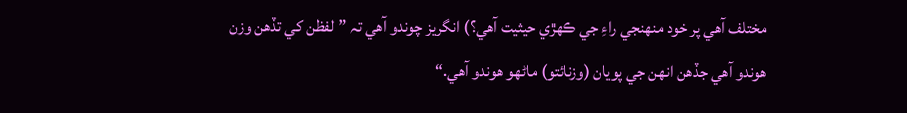مختلف آهي پر خود منھنجي راءِ جي ڪھڙي حيثيت آهي؟) انگريز چوندو آهي تہ ”لفظن کي تڏهن وزن هوندو آهي جڏهن انھن جي پويان (وزنائتو) ماڻهو هوندو آهي.“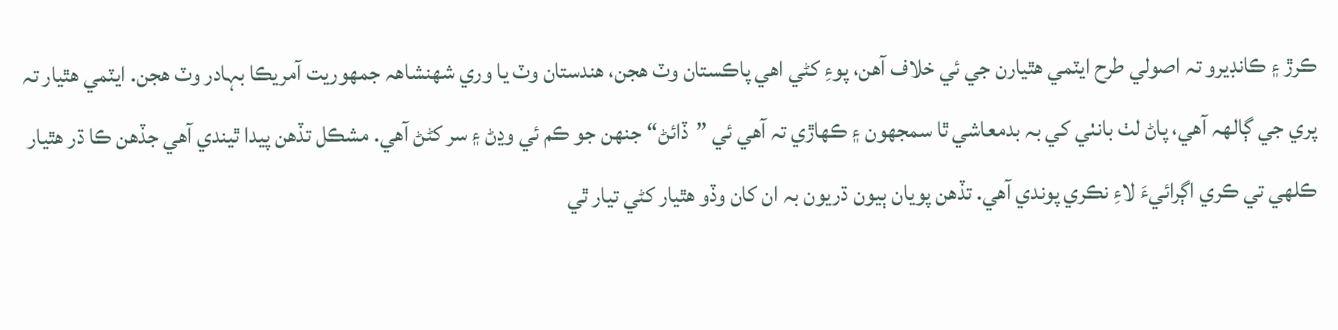ڪرڙ ۽ ڪانڊيرو تہ اصولي طرح ايٽمي هٿيارن جي ئي خلاف آهن، پوءِ کڻي اهي پاڪستان وٽ هجن، هندستان وٽ يا وري شهنشاھہ جمهوريت آمريڪا بہادر وٽ هجن. ايٽمي هٿيار تہ پري جي ڳالھہ آهي، پاڻ لٺ بانٺي کي بہ بدمعاشي ٿا سمجهون ۽ ڪهاڙي تہ آهي ئي ”ڏائڻ“ جنھن جو ڪم ئي وڍڻ ۽ سر کڻڻ آهي. مشڪل تڏهن پيدا ٿيندي آهي جڏهن ڪا ڌر هٿيار ڪلهي تي ڪري اڳرائيءَ لاءِ نڪري پوندي آهي. تڏهن پويان ٻيون ڌريون بہ ان کان وڏو هٿيار کڻي تيار ٿي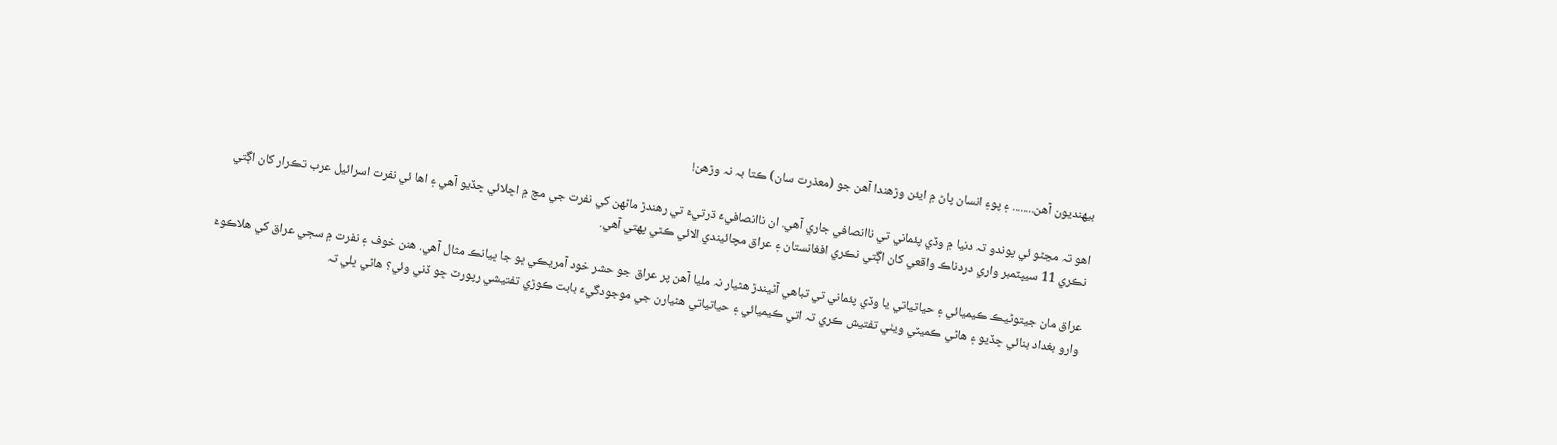بيھنديون آهن........ ۽ پوءِ انسان پاڻ ۾ ايئن وڙهندا آهن جو (معذرت سان) ڪتا بہ نہ وڙهن!

اهو تہ مڃڻو ئي پوندو تہ دنيا ۾ وڏي پئماني تي ناانصافي جاري آهي. ان ناانصافيءَ ڌرتيءَ تي رهندڙ ماڻهن کي نفرت جي مچ ۾ اڇلائي ڇڏيو آهي ۽ اها ئي نفرت اسرائيل عرب تڪرار کان اڳتي نڪري 11 سيپٽمبر واري دردناڪ واقعي کان اڳتي نڪري افغانستان ۽ عراق مچائيندي الائي ڪٿي پھتي آهي.

عراق مان جيتوڻيڪ ڪيميائي ۽ حياتياتي يا وڏي پئماني تي تباهي آڻيندڙ هٿيار نہ مليا آهن پر عراق جو حشر خود آمريڪي ڀو جا ڀيانڪ مثال آهي. هنن خوف ۽ نفرت ۾ سڄي عراق کي هلاڪوءَ وارو بغداد بنائي ڇڏيو ۽ هاڻي ڪميٽي ويٺي تفتيش ڪري تہ اتي ڪيميائي ۽ حياتياتي هٿيارن جي موجودگيءَ بابت ڪوڙي تفتيشي رپورٽ ڇو ڏني وئي؟ هاڻي ڀلي تہ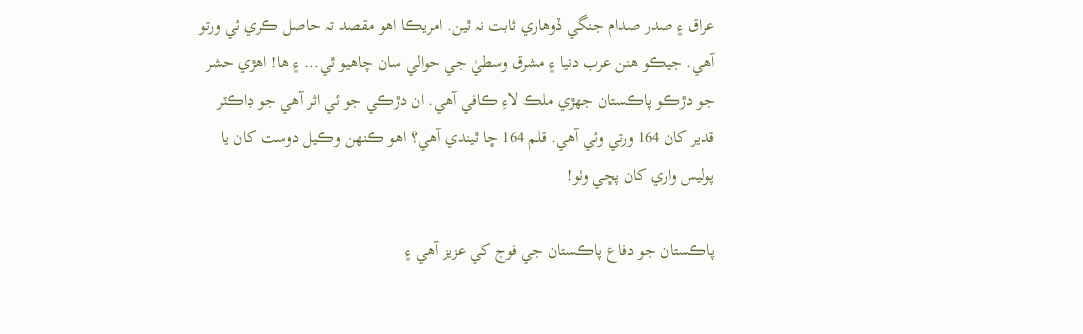عراق ۽ صدر صدام جنگي ڏوهاري ثابت نہ ٿين. امريڪا اهو مقصد تہ حاصل ڪري ئي ورتو آهي. جيڪو هنن عرب دنيا ۽ مشرق وسطيٰ جي حوالي سان چاهيو ٿي... ۽ ها! اهڙي حشر جو دڙڪو پاڪستان جھڙي ملڪ لاءِ ڪافي آهي. ان دڙڪي جو ئي اثر آهي جو ڊاڪٽر قدير کان 164 ورتي وئي آهي. قلم 164 ڇا ٿيندي آهي؟ اهو ڪنھن وڪيل دوست کان يا پوليس واري کان پڇي وٺو!

پاڪستان جو دفاع پاڪستان جي فوج کي عزيز آهي ۽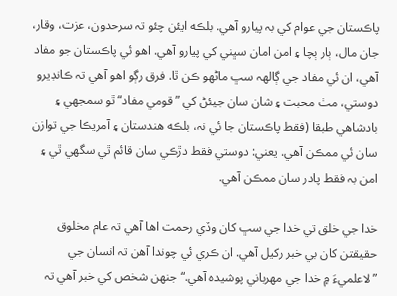پاڪستان جي عوام کي بہ پيارو آهي. بلڪه ايئن چئو تہ سرحدون، عزت، وقار، جان مال، ٻار ٻچا ۽ امن امان سڀني کي پيارو آهي. اهو ئي پاڪستان جو مفاد آهي، ان ئي مفاد جي ڳالھہ سڀ ماڻهو ڪن ٿا. فرق رڳو اهو آهي تہ ڪانڊيرو دوستي، مٺ محبت ۽ شان سان جيئڻ کي ”قومي مفاد“ ٿو سمجهي ۽ بادشاهي طبقا (فقط پاڪستان جا ئي نہ، بلڪه هندستان ۽ آمريڪا جي توازن سان ئي ممڪن آهي. يعني: دوستي فقط دڙڪي سان قائم ٿي سگهي ٿي ۽ امن بہ فقط پادر سان ممڪن آهي.

خدا جي خلق تي خدا جي سڀ کان وڏي رحمت اها آهي تہ عام مخلوق حقيقتن کان بي خبر رکيل آهي. ان ڪري ئي چوندا آهن تہ انسان جي ”لاعلميءَ ۾ خدا جي مهرباني پوشيده آهي.“ جنھن شخص کي خبر آهي تہ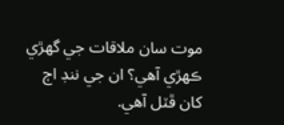موت سان ملاقات جي گهڙي ڪھڙي آهي؟ ان جي ننڊ اڄ کان ڦٽل آهي.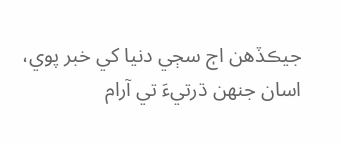جيڪڏهن اڄ سڄي دنيا کي خبر پوي، اسان جنھن ڌرتيءَ تي آرام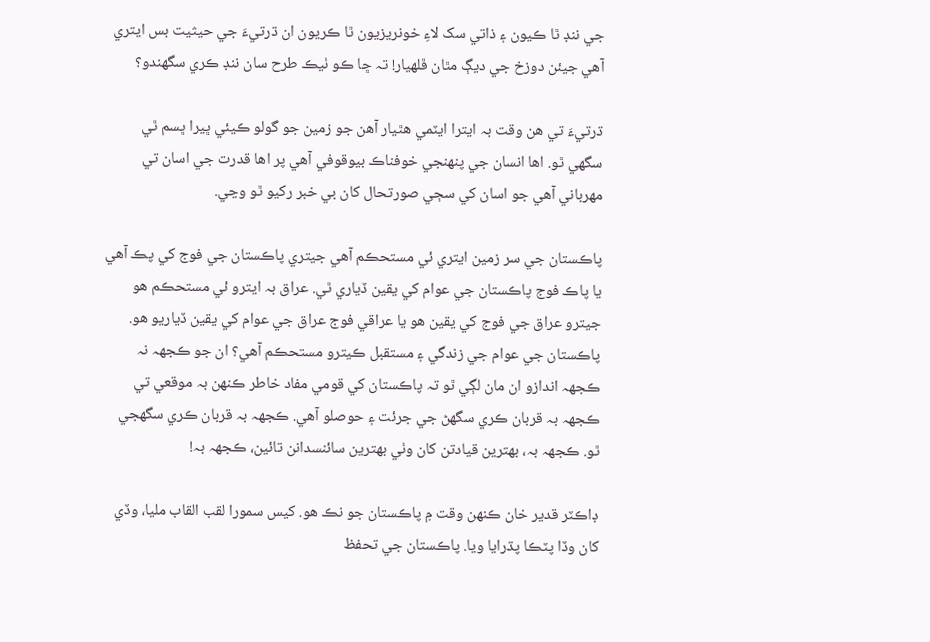جي ننڊ ٿا ڪيون ۽ ذاتي سک لاءِ خونريزيون ٿا ڪريون ان ڌرتيءَ جي حيثيت بس ايتري آهي جيئن دوزخ جي ديڳ مٿان ڦلهيار! تہ ڇا ڪو ٺيڪ طرح سان ننڊ ڪري سگهندو؟

ڌرتيءَ تي هن وقت بہ ايترا ايٽمي هٿيار آهن جو زمين جو گولو ڪيئي ڀيرا ڀسم ٿي سگهي ٿو. اها انسان جي پنھنجي خوفناڪ بيوقوفي آهي پر اها قدرت جي اسان تي مهرباني آهي جو اسان کي سڄي صورتحال کان بي خبر رکيو ٿو وڃي.

پاڪستان جي سر زمين ايتري ئي مستحڪم آهي جيتري پاڪستان جي فوج کي پڪ آهي يا پاڪ فوج پاڪستان جي عوام کي يقين ڏياري ٿي. عراق بہ ايترو ئي مستحڪم هو جيترو عراق جي فوج کي يقين هو يا عراقي فوج عراق جي عوام کي يقين ڏياريو هو. پاڪستان جي عوام جي زندگي ۽ مستقبل ڪيترو مستحڪم آهي؟ ان جو ڪجھہ نہ ڪجھہ اندازو ان مان لڳي ٿو تہ پاڪستان کي قومي مفاد خاطر ڪنھن بہ موقعي تي ڪجھہ بہ قربان ڪري سگهڻ جي جرئت ۽ حوصلو آهي. ڪجھہ بہ قربان ڪري سگهجي ٿو. ڪجھہ بہ، بھترين قيادتن کان وٺي بھترين سائنسدانن تائين، ڪجھہ بہ!

ڊاڪٽر قدير خان ڪنھن وقت ۾ پاڪستان جو نڪ هو. کيس سمورا لقب القاب مليا، وڏي کان وڏا پٽڪا پڌرايا ويا. پاڪستان جي تحفظ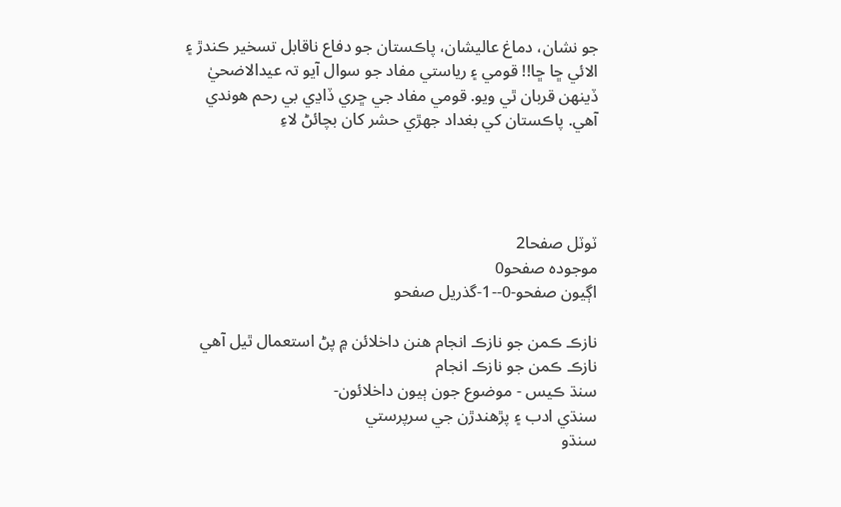جو نشان، دماغ عاليشان، پاڪستان جو دفاع ناقابل تسخير ڪندڙ ۽ الائي ڇا ڇا!! قومي ۽ رياستي مفاد جو سوال آيو تہ عيدالاضحيٰ ڏينھن قربان ٿي ويو. قومي مفاد جي ڇري ڏاڍي بي رحم هوندي آهي. پاڪستان کي بغداد جھڙي حشر کان بچائڻ لاءِ




ٽوٽل صفحا2
موجودہ صفحو0
اڳيون صفحو-0--1-گذريل صفحو

نازڪ ڪمن جو نازڪ انجام ھنن داخلائن ۾ پڻ استعمال ٿيل آھي
نازڪ ڪمن جو نازڪ انجام
سنڌ ڪيس - موضوع جون ٻيون داخلائون-
سنڌي ادب ۽ پڙهندڙن جي سرپرستي
سنڌو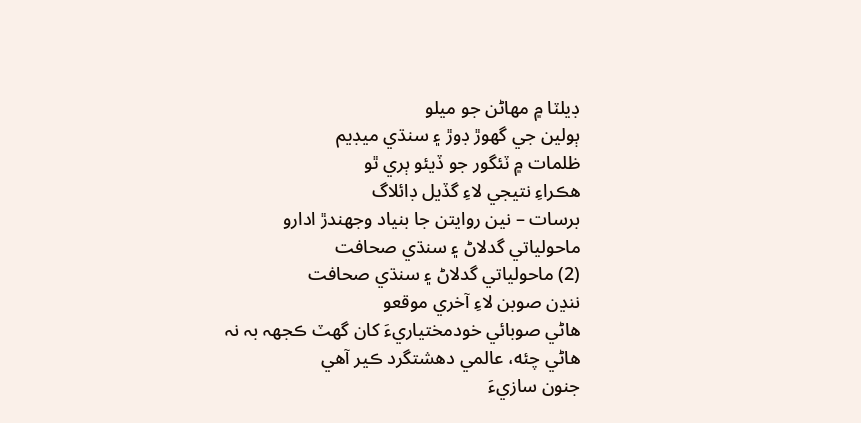ڊيلٽا ۾ مهاڻن جو ميلو
ٻولين جي گهوڙ ڊوڙ ۽ سنڌي ميڊيم
ظلمات ۾ ٽئگور جو ڏيئو ٻري ٿو
هڪراءِ نتيجي لاءِ گڏيل ڊائلاگ
برسات – نين روايتن جا بنياد وجهندڙ ادارو
ماحولياتي گدلاڻ ۽ سنڌي صحافت
(2) ماحولياتي گدلاڻ ۽ سنڌي صحافت
ننڍن صوبن لاءِ آخري موقعو
هاڻي صوبائي خودمختياريءَ کان گهٽ ڪجھہ بہ نہ
هاڻي چئه، عالمي دهشتگرد ڪير آهي
جنون سازيءَ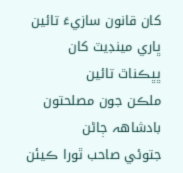کان قانون سازيءَ تائين
ڀاري مينڊيٽ کان ڀڀڪناٿ تائين
ملڪن جون مصلحتون بادشاھہ ڄاڻن
جتوئي صاحب ٿورا ڪيئن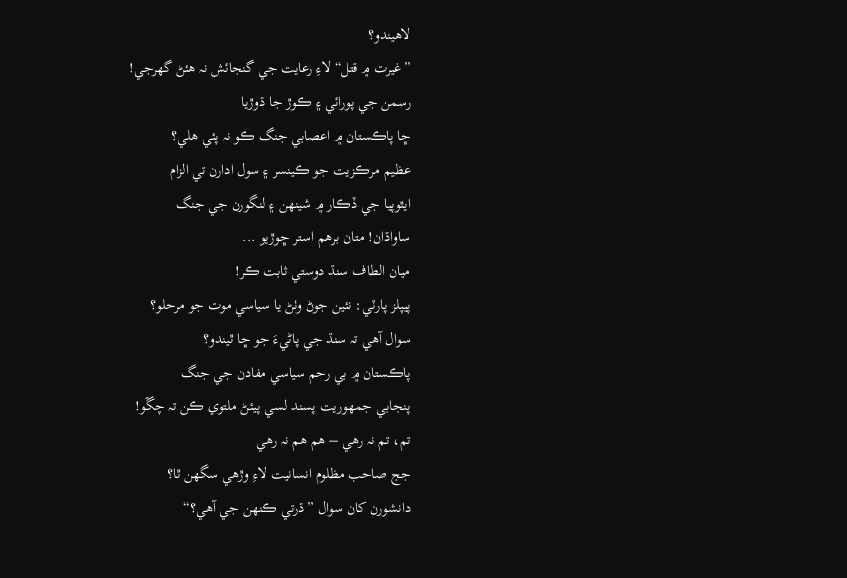لاهيندو؟
”غيرت ۾ قتل“ لاءِ رعايت جي گنجائش نہ هئڻ گهرجي!
رسمن جي پورائي ۽ ڪوڙ جا ڌوڙيا
ڇا پاڪستان ۾ اعصابي جنگ ڪو نہ پئي هلي؟
عظيم مرڪزيت جو ڪينسر ۽ سول ادارن تي الزام
ايٿوپيا جي ڏڪار ۾ شينھن ۽ لنگورن جي جنگ
ساواڌان! متان برهم استر ڇوڙيو ...
ميان الطاف سنڌ دوستي ثابت ڪر!
پيپلز پارٽي: نئين جوڻ وٺڻ يا سياسي موت جو مرحلو؟
سوال آهي تہ سنڌ جي پاڻيءَ جو ڇا ٿيندو؟
پاڪستان ۾ بي رحم سياسي مفادن جي جنگ
پنجابي جمهوريت پسند لسي پيئڻ ملتوي ڪن تہ چڱو!
تم، تم نہ رهي – هم هم نہ رهي
جج صاحب مظلوم انسانيت لاءِ وڙهي سگهن ٿا؟
دانشورن کان سوال ”ڌرتي ڪنھن جي آهي؟“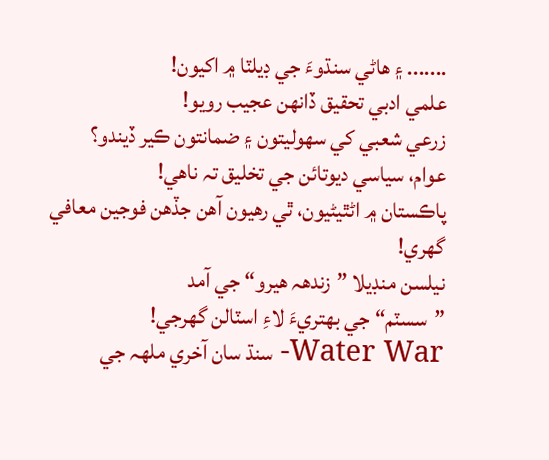....... ۽ هاڻي سنڌوءَ جي ڊيلٽا ۾ اکيون!
علمي ادبي تحقيق ڏانھن عجيب رويو!
زرعي شعبي کي سهوليتون ۽ ضمانتون ڪير ڏيندو؟
عوام، سياسي ديوتائن جي تخليق تہ ناهي!
پاڪستان ۾ اڻٿيڻيون، ٿي رهيون آهن جڏهن فوجين معافي گهري!
نيلسن منڊيلا ”زندھہ هيرو“ جي آمد
”سسٽم“ جي بھتريءَ لاءِ اسٽالن گهرجي!
Water War- سنڌ سان آخري ملھہ جي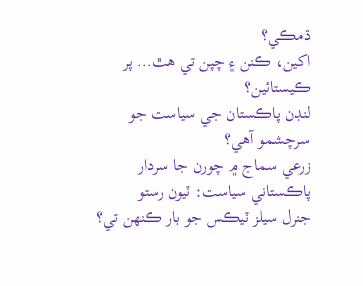ڌمڪي؟
اکين، ڪنن ۽ چپن تي هٿ… پر ڪيستائين؟
لنڊن پاڪستان جي سياست جو سرچشمو آهي؟
زرعي سماج ۾ چورن جا سردار
پاڪستاني سياست: ٽيون رستو
جنرل سيلز ٽيڪس جو بار ڪنھن تي؟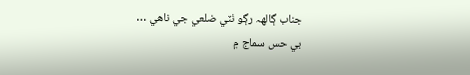جناب ڳالھہ رڳو ٺٽي ضلعي جي ناهي …
بي حس سماج ۾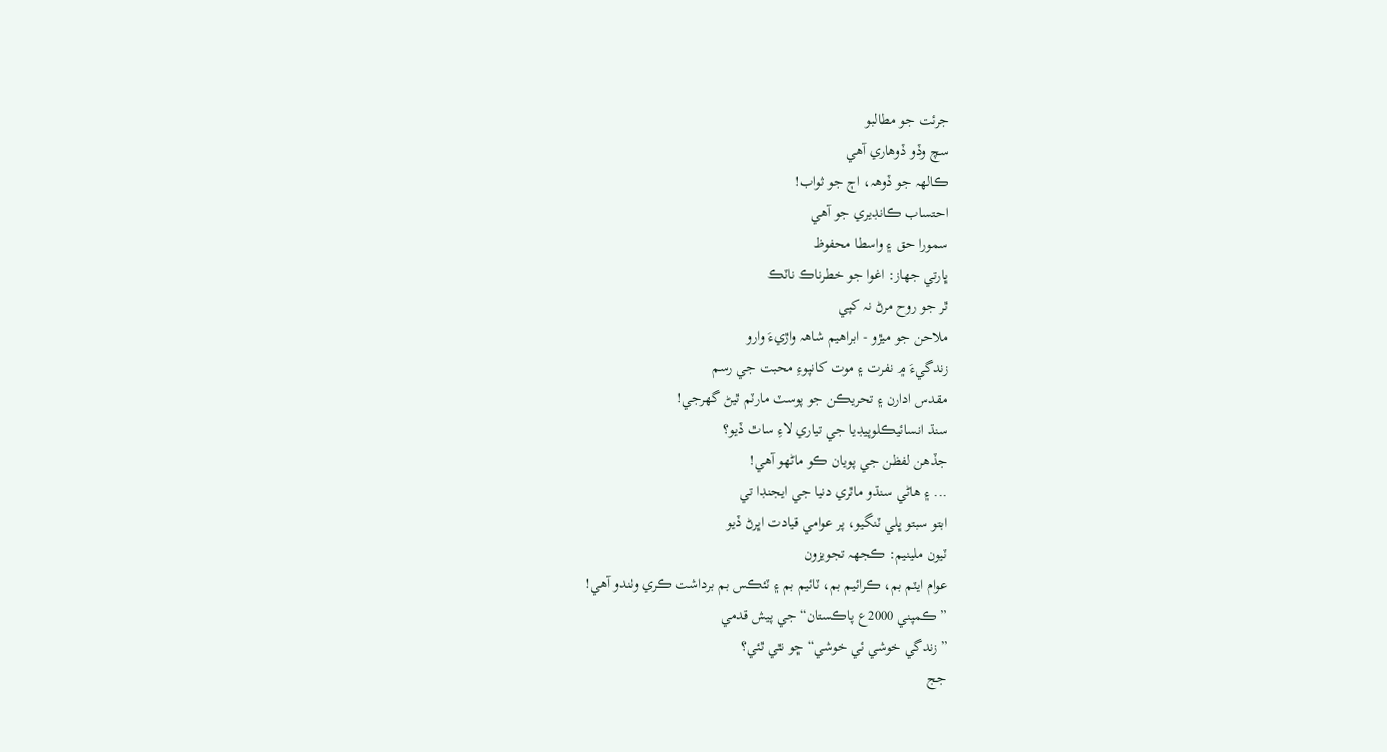جرئت جو مطالبو
سچ وڏو ڏوهاري آهي
ڪالھہ جو ڏوھہ، اڄ جو ثواب!
احتساب ڪانڊيري جو آهي
سمورا حق ۽ واسطا محفوظ
ڀارتي جهاز: اغوا جو خطرناڪ ناٽڪ
ٿر جو روح مرڻ نہ کپي
ملاحن جو ميڙو - ابراهيم شاھہ واڙيءَ وارو
زندگيءَ ۾ نفرت ۽ موت کانپوءِ محبت جي رسم
مقدس ادارن ۽ تحريڪن جو پوسٽ مارٽم ٿيڻ گهرجي!
سنڌ انسائيڪلوپيڊيا جي تياري لاءِ ساٿ ڏيو؟
جڏهن لفظن جي پويان ڪو ماڻهو آهي!
... ۽ هاڻي سنڌو ماٿري دنيا جي ايجنڊا تي
ابتو سبتو ڀلي ٽنگيو، پر عوامي قيادت اڀرڻ ڏيو
ٽيون ملينيم: ڪجھہ تجويزون
عوام ايٽم بم، ڪرائيم بم، ٽائيم بم ۽ ٽئڪس بم برداشت ڪري وٺندو آهي!
”ڪمپني 2000ع پاڪستان“ جي پيش قدمي
”زندگي خوشي ئي خوشي“ ڇو نٿي ٿئي؟
جج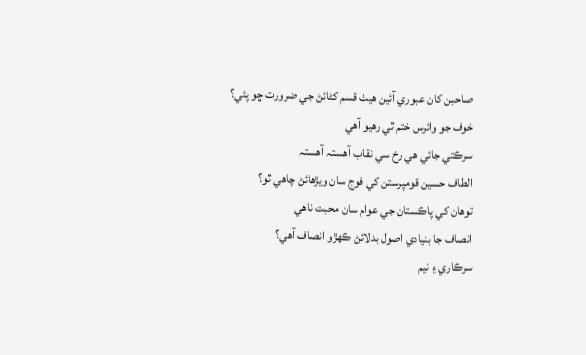صاحبن کان عبوري آئين هيٺ قسم کڻائڻ جي ضرورت ڇو پئي؟
خوف جو وائرس ختم ٿي رهيو آهي
سرڪتي جائي هي رخ سي نقاب آهستہ آهستہ
الطاف حسين قومپرستن کي فوج سان ويڙهائڻ چاهي ٿو؟
توهان کي پاڪستان جي عوام سان محبت ناهي
انصاف جا بنيادي اصول بدلائڻ ڪھڙو انصاف آهي؟
سرڪاري ۽ نيم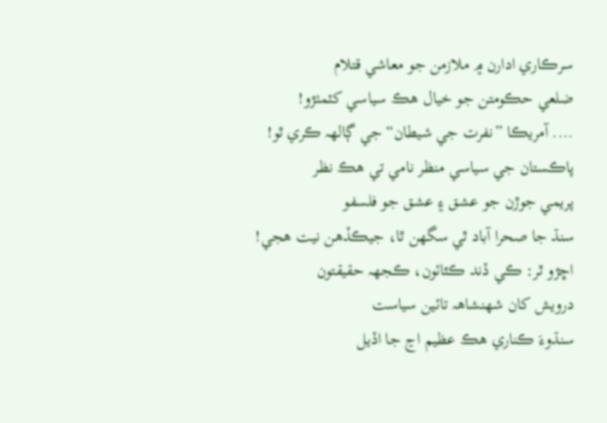سرڪاري ادارن ۾ ملازمن جو معاشي قتلام
ضلعي حڪومتن جو خيال هڪ سياسي کٽمٺڙو!
.... آمريڪا ”نفرت جي شيطان“ جي ڳالھہ ڪري ٿو!
پاڪستان جي سياسي منظر نامي تي هڪ نظر
پريمي جوڙن جو عشق ۽ عشق جو فلسفو
سنڌ جا صحرا آباد ٿي سگهن ٿا، جيڪڏهن نيت هجي!
اڇڙو ٿر: ڪي ڏند ڪٿائون، ڪجھہ حقيقتون
درويش کان شهنشاھہ تائين سياست
سنڌوءَ ڪناري هڪ عظيم اڃ جا اڏيل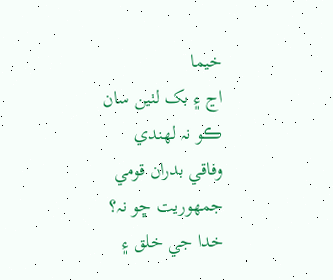خيما
اڃ ۽ بک لٺين سان ڪو نہ لهندي
وفاقي بدران قومي جمهوريت ڇو نہ؟
خدا جي خلق ۽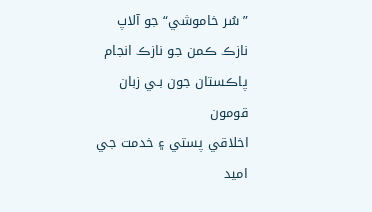”سُر خاموشي“ جو آلاپ
نازڪ ڪمن جو نازڪ انجام
پاڪستان جون بـي زبان قومون
اخلاقي پستي ۽ خدمت جي اميد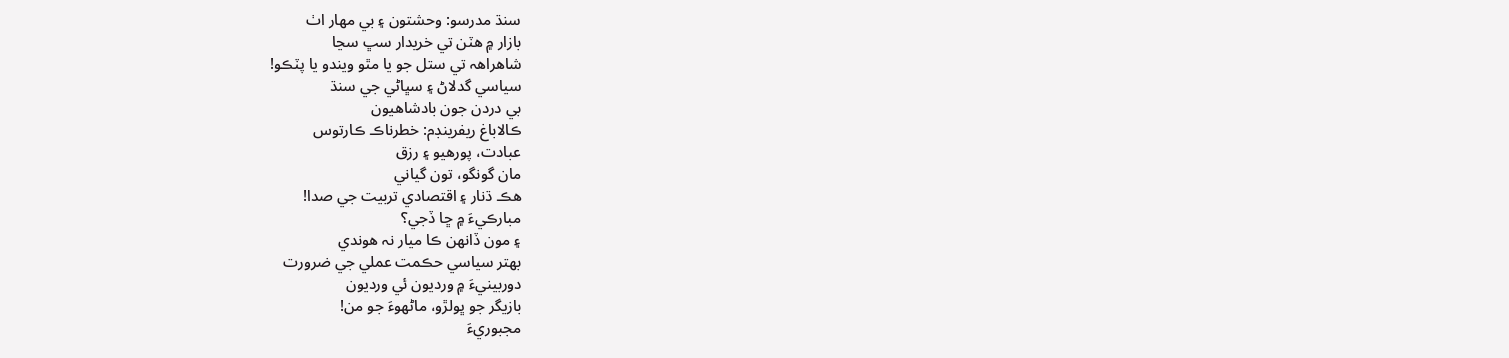سنڌ مدرسو: وحشتون ۽ بي مهار اٺ
بازار ۾ هٽن تي خريدار سڀ سڃا
شاهراھہ تي ستل جو يا مٿو ويندو يا پٽڪو!
سياسي گدلاڻ ۽ سڀاڻي جي سنڌ
بي دردن جون بادشاهيون
ڪالاباغ ريفرينڊم: خطرناڪ ڪارتوس
عبادت، پورهيو ۽ رزق
مان گونگو، تون گياني
هڪ ڌنار ۽ اقتصادي تربيت جي صدا!
مبارڪيءَ ۾ ڇا ڏجي؟
۽ مون ڏانھن ڪا ميار نہ هوندي
بھتر سياسي حڪمت عملي جي ضرورت
دوربينيءَ ۾ ورديون ئي ورديون
بازيگر جو ڀولڙو، ماڻهوءَ جو من!
مجبوريءَ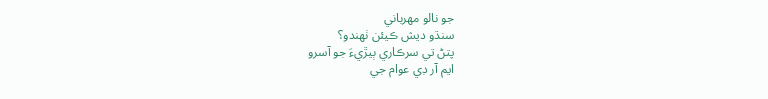جو نالو مهرباني
سنڌو ديش ڪيئن ٺھندو؟
پتڻ تي سرڪاري ٻيڙيءَ جو آسرو
ايم آر ڊي عوام جي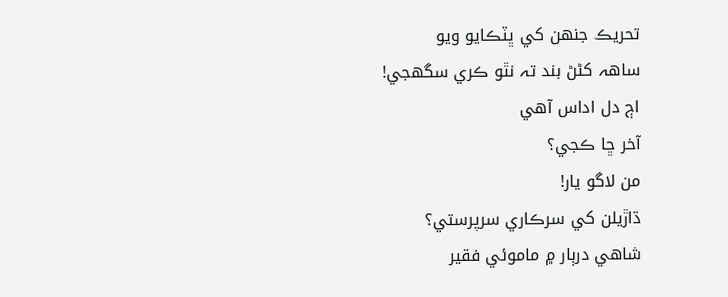تحريڪ جنھن کي ڀٽڪايو ويو
ساھہ کڻڻ بند تہ نٿو ڪري سگهجي!
اڄ دل اداس آهي
آخر ڇا ڪجي؟
من لاگو يار!
ڌاڙيلن کي سرڪاري سرپرستي؟
شاهي درٻار ۾ ماموئي فقير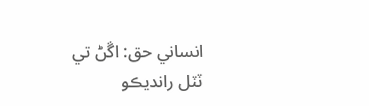انساني حق: اڱڻ تي ٽٽل رانديڪو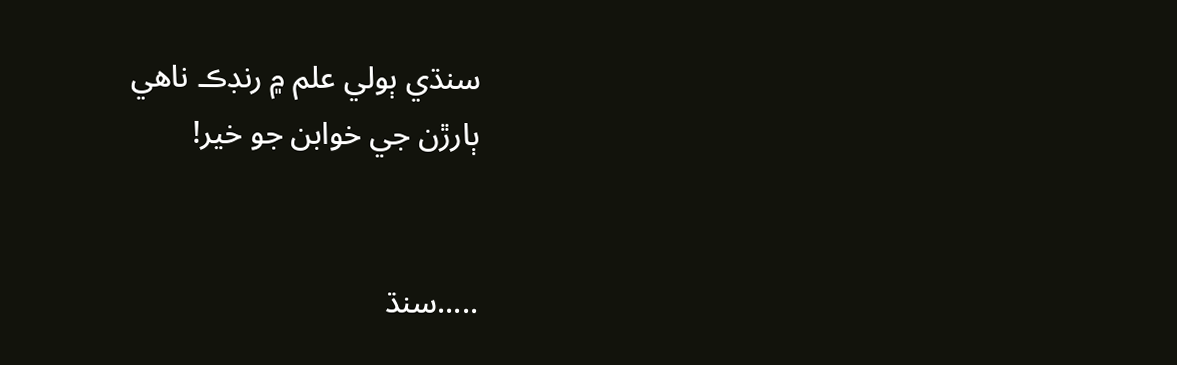سنڌي ٻولي علم ۾ رنڊڪ ناهي
ٻارڙن جي خوابن جو خير!


.....سنڌ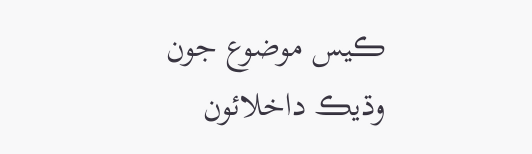ڪيس موضوع جون وڌيڪ داخلائون